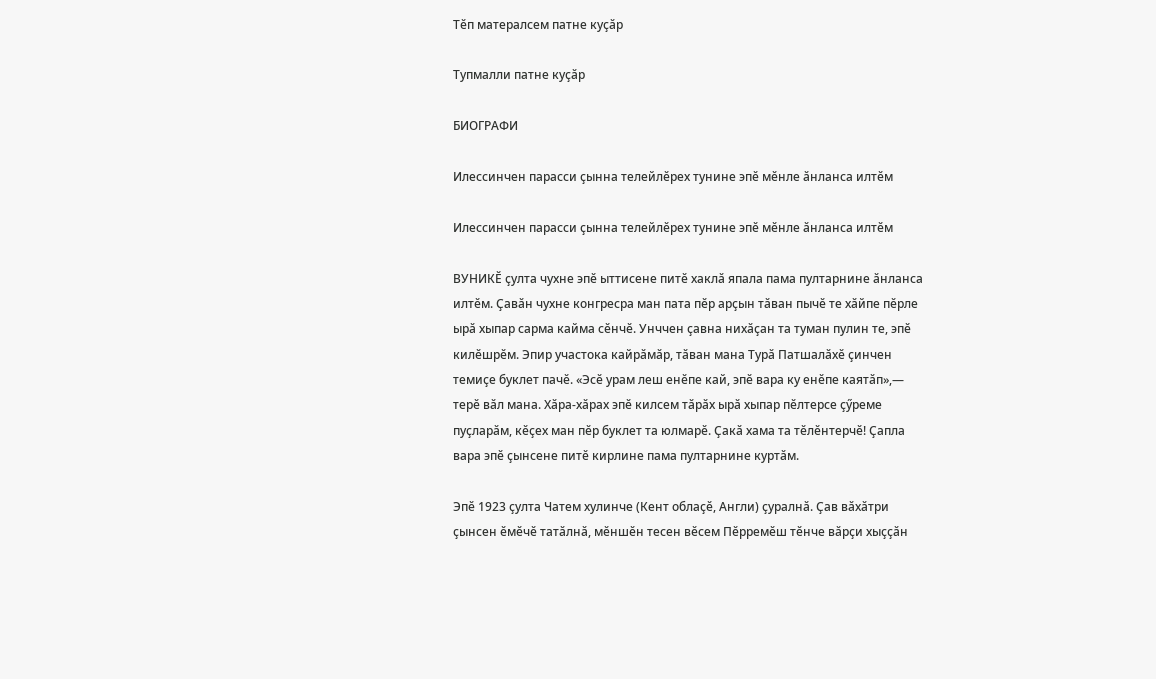Тӗп матералсем патне куҫӑр

Тупмалли патне куҫӑр

БИОГРАФИ

Илессинчен парасси ҫынна телейлӗрех тунине эпӗ мӗнле ӑнланса илтӗм

Илессинчен парасси ҫынна телейлӗрех тунине эпӗ мӗнле ӑнланса илтӗм

ВУНИКӖ ҫулта чухне эпӗ ыттисене питӗ хаклӑ япала пама пултарнине ӑнланса илтӗм. Ҫавӑн чухне конгресра ман пата пӗр арҫын тӑван пычӗ те хӑйпе пӗрле ырӑ хыпар сарма кайма сӗнчӗ. Унччен ҫавна нихӑҫан та туман пулин те, эпӗ килӗшрӗм. Эпир участока кайрӑмӑр, тӑван мана Турӑ Патшалӑхӗ ҫинчен темиҫе буклет пачӗ. «Эсӗ урам леш енӗпе кай, эпӗ вара ку енӗпе каятӑп»,— терӗ вӑл мана. Хӑра-хӑрах эпӗ килсем тӑрӑх ырӑ хыпар пӗлтерсе ҫӳреме пуҫларӑм, кӗҫех ман пӗр буклет та юлмарӗ. Ҫакӑ хама та тӗлӗнтерчӗ! Ҫапла вара эпӗ ҫынсене питӗ кирлине пама пултарнине куртӑм.

Эпӗ 1923 ҫулта Чатем хулинче (Кент облаҫӗ, Англи) ҫуралнӑ. Ҫав вӑхӑтри ҫынсен ӗмӗчӗ татӑлнӑ, мӗншӗн тесен вӗсем Пӗрремӗш тӗнче вӑрҫи хыҫҫӑн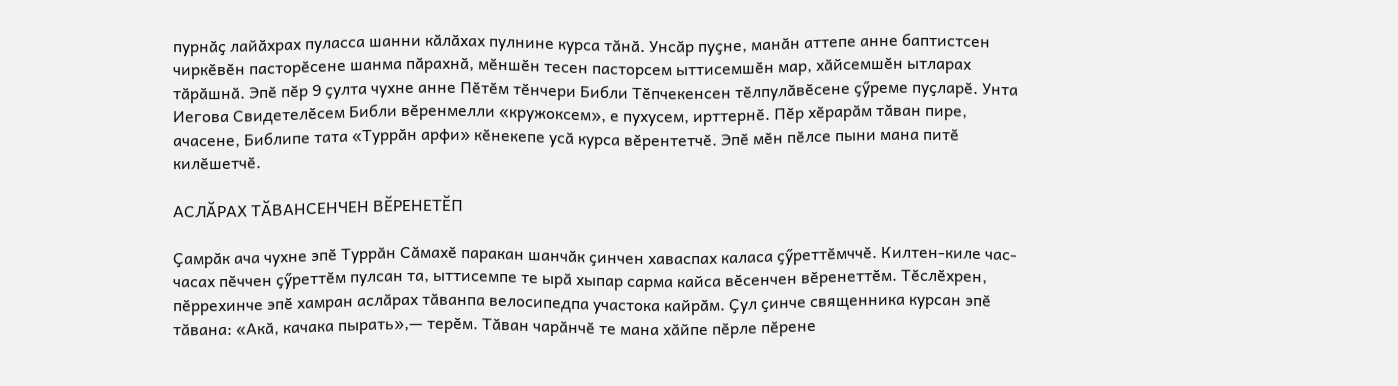пурнӑҫ лайӑхрах пуласса шанни кӑлӑхах пулнине курса тӑнӑ. Унсӑр пуҫне, манӑн аттепе анне баптистсен чиркӗвӗн пасторӗсене шанма пӑрахнӑ, мӗншӗн тесен пасторсем ыттисемшӗн мар, хӑйсемшӗн ытларах тӑрӑшнӑ. Эпӗ пӗр 9 ҫулта чухне анне Пӗтӗм тӗнчери Библи Тӗпчекенсен тӗлпулӑвӗсене ҫӳреме пуҫларӗ. Унта Иегова Свидетелӗсем Библи вӗренмелли «кружоксем», е пухусем, ирттернӗ. Пӗр хӗрарӑм тӑван пире, ачасене, Библипе тата «Туррӑн арфи» кӗнекепе усӑ курса вӗрентетчӗ. Эпӗ мӗн пӗлсе пыни мана питӗ килӗшетчӗ.

АСЛӐРАХ ТӐВАНСЕНЧЕН ВӖРЕНЕТӖП

Ҫамрӑк ача чухне эпӗ Туррӑн Сӑмахӗ паракан шанчӑк ҫинчен хаваспах каласа ҫӳреттӗмччӗ. Килтен-киле час-часах пӗччен ҫӳреттӗм пулсан та, ыттисемпе те ырӑ хыпар сарма кайса вӗсенчен вӗренеттӗм. Тӗслӗхрен, пӗррехинче эпӗ хамран аслӑрах тӑванпа велосипедпа участока кайрӑм. Ҫул ҫинче священника курсан эпӗ тӑвана: «Акӑ, качака пырать»,— терӗм. Тӑван чарӑнчӗ те мана хӑйпе пӗрле пӗрене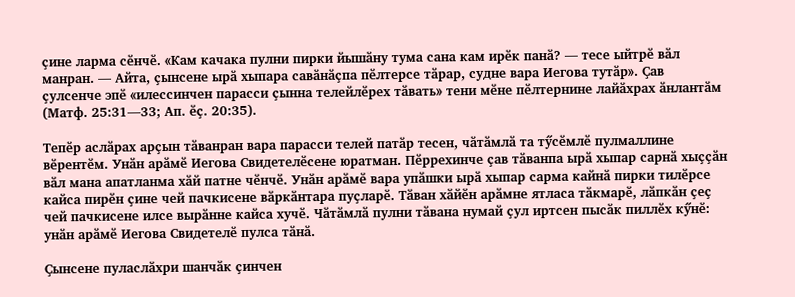ҫине ларма сӗнчӗ. «Кам качака пулни пирки йышӑну тума сана кам ирӗк панӑ? — тесе ыйтрӗ вӑл манран. — Айта, ҫынсене ырӑ хыпара савӑнӑҫпа пӗлтерсе тӑрар, судне вара Иегова тутӑр». Ҫав ҫулсенче эпӗ «илессинчен парасси ҫынна телейлӗрех тӑвать» тени мӗне пӗлтернине лайӑхрах ӑнлантӑм (Матф. 25:31—33; Ап. ӗҫ. 20:35).

Тепӗр аслӑрах арҫын тӑванран вара парасси телей патӑр тесен, чӑтӑмлӑ та тӳсӗмлӗ пулмаллине вӗрентӗм. Унӑн арӑмӗ Иегова Свидетелӗсене юратман. Пӗррехинче ҫав тӑванпа ырӑ хыпар сарнӑ хыҫҫӑн вӑл мана апатланма хӑй патне чӗнчӗ. Унӑн арӑмӗ вара упӑшки ырӑ хыпар сарма кайнӑ пирки тилӗрсе кайса пирӗн ҫине чей пачкисене вӑркӑнтара пуҫларӗ. Тӑван хӑйӗн арӑмне ятласа тӑкмарӗ, лӑпкӑн ҫеҫ чей пачкисене илсе вырӑнне кайса хучӗ. Чӑтӑмлӑ пулни тӑвана нумай ҫул иртсен пысӑк пиллӗх кӳнӗ: унӑн арӑмӗ Иегова Свидетелӗ пулса тӑнӑ.

Ҫынсене пуласлӑхри шанчӑк ҫинчен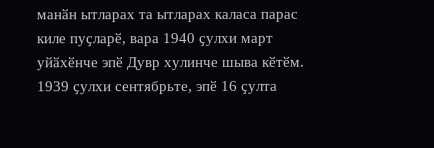манӑн ытларах та ытларах каласа парас киле пуҫларӗ, вара 1940 ҫулхи март уйӑхӗнче эпӗ Дувр хулинче шыва кӗтӗм. 1939 ҫулхи сентябрьте, эпӗ 16 ҫулта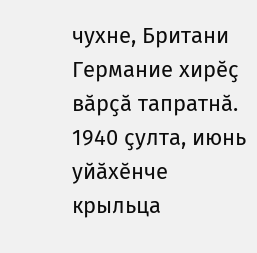чухне, Британи Германие хирӗҫ вӑрҫӑ тапратнӑ. 1940 ҫулта, июнь уйӑхӗнче крыльца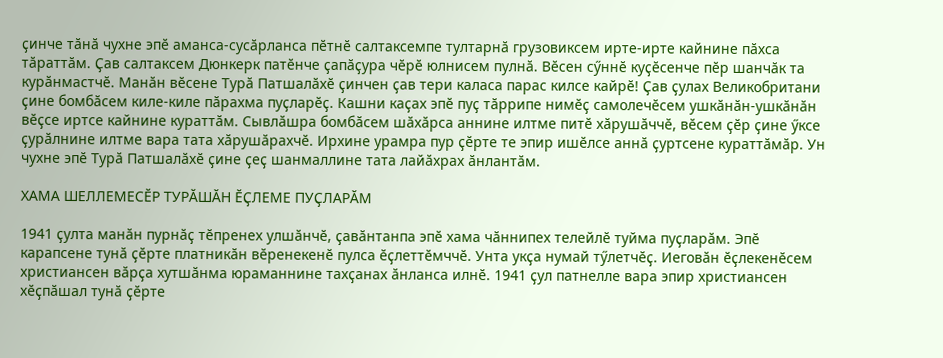ҫинче тӑнӑ чухне эпӗ аманса-сусӑрланса пӗтнӗ салтаксемпе тултарнӑ грузовиксем ирте-ирте кайнине пӑхса тӑраттӑм. Ҫав салтаксем Дюнкерк патӗнче ҫапӑҫура чӗрӗ юлнисем пулнӑ. Вӗсен сӳннӗ куҫӗсенче пӗр шанчӑк та курӑнмастчӗ. Манӑн вӗсене Турӑ Патшалӑхӗ ҫинчен ҫав тери каласа парас килсе кайрӗ! Ҫав ҫулах Великобритани ҫине бомбӑсем киле-киле пӑрахма пуҫларӗҫ. Кашни каҫах эпӗ пуҫ тӑррипе нимӗҫ самолечӗсем ушкӑнӑн-ушкӑнӑн вӗҫсе иртсе кайнине кураттӑм. Сывлӑшра бомбӑсем шӑхӑрса аннине илтме питӗ хӑрушӑччӗ, вӗсем ҫӗр ҫине ӳксе ҫурӑлнине илтме вара тата хӑрушӑрахчӗ. Ирхине урамра пур ҫӗрте те эпир ишӗлсе аннӑ ҫуртсене кураттӑмӑр. Ун чухне эпӗ Турӑ Патшалӑхӗ ҫине ҫеҫ шанмаллине тата лайӑхрах ӑнлантӑм.

ХАМА ШЕЛЛЕМЕСӖР ТУРӐШӐН ӖҪЛЕМЕ ПУҪЛАРӐМ

1941 ҫулта манӑн пурнӑҫ тӗпренех улшӑнчӗ, ҫавӑнтанпа эпӗ хама чӑннипех телейлӗ туйма пуҫларӑм. Эпӗ карапсене тунӑ ҫӗрте платникӑн вӗренекенӗ пулса ӗҫлеттӗмччӗ. Унта укҫа нумай тӳлетчӗҫ. Иеговӑн ӗҫлекенӗсем христиансен вӑрҫа хутшӑнма юраманнине тахҫанах ӑнланса илнӗ. 1941 ҫул патнелле вара эпир христиансен хӗҫпӑшал тунӑ ҫӗрте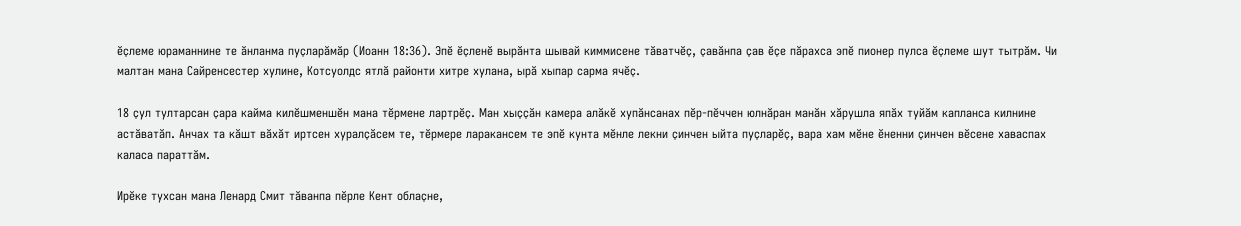ӗҫлеме юраманнине те ӑнланма пуҫларӑмӑр (Иоанн 18:36). Эпӗ ӗҫленӗ вырӑнта шывай киммисене тӑватчӗҫ, ҫавӑнпа ҫав ӗҫе пӑрахса эпӗ пионер пулса ӗҫлеме шут тытрӑм. Чи малтан мана Сайренсестер хулине, Котсуолдс ятлӑ районти хитре хулана, ырӑ хыпар сарма ячӗҫ.

18 ҫул тултарсан ҫара кайма килӗшменшӗн мана тӗрмене лартрӗҫ. Ман хыҫҫӑн камера алӑкӗ хупӑнсанах пӗр-пӗччен юлнӑран манӑн хӑрушла япӑх туйӑм капланса килнине астӑватӑп. Анчах та кӑшт вӑхӑт иртсен хуралҫӑсем те, тӗрмере ларакансем те эпӗ кунта мӗнле лекни ҫинчен ыйта пуҫларӗҫ, вара хам мӗне ӗненни ҫинчен вӗсене хаваспах каласа параттӑм.

Ирӗке тухсан мана Ленард Смит тӑванпа пӗрле Кент облаҫне,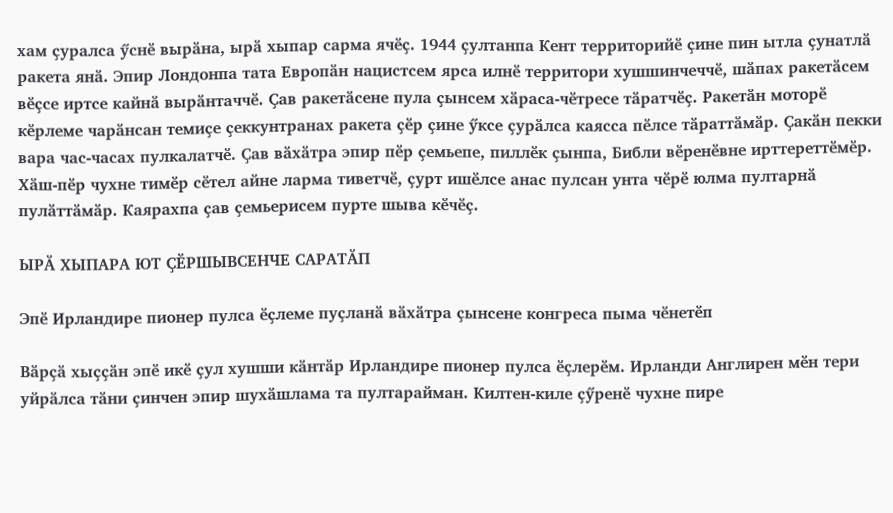хам ҫуралса ӳснӗ вырӑна, ырӑ хыпар сарма ячӗҫ. 1944 ҫултанпа Кент территорийӗ ҫине пин ытла ҫунатлӑ ракета янӑ. Эпир Лондонпа тата Европӑн нацистсем ярса илнӗ территори хушшинчеччӗ, шӑпах ракетӑсем вӗҫсе иртсе кайнӑ вырӑнтаччӗ. Ҫав ракетӑсене пула ҫынсем хӑраса-чӗтресе тӑратчӗҫ. Ракетӑн моторӗ кӗрлеме чарӑнсан темиҫе ҫеккунтранах ракета ҫӗр ҫине ӳксе ҫурӑлса каясса пӗлсе тӑраттӑмӑр. Ҫакӑн пекки вара час-часах пулкалатчӗ. Ҫав вӑхӑтра эпир пӗр ҫемьепе, пиллӗк ҫынпа, Библи вӗренӗвне ирттереттӗмӗр. Хӑш-пӗр чухне тимӗр сӗтел айне ларма тиветчӗ, ҫурт ишӗлсе анас пулсан унта чӗрӗ юлма пултарнӑ пулӑттӑмӑр. Каярахпа ҫав ҫемьерисем пурте шыва кӗчӗҫ.

ЫРӐ ХЫПАРА ЮТ ҪӖРШЫВСЕНЧЕ САРАТӐП

Эпӗ Ирландире пионер пулса ӗҫлеме пуҫланӑ вӑхӑтра ҫынсене конгреса пыма чӗнетӗп

Вӑрҫӑ хыҫҫӑн эпӗ икӗ ҫул хушши кӑнтӑр Ирландире пионер пулса ӗҫлерӗм. Ирланди Англирен мӗн тери уйрӑлса тӑни ҫинчен эпир шухӑшлама та пултарайман. Килтен-киле ҫӳренӗ чухне пире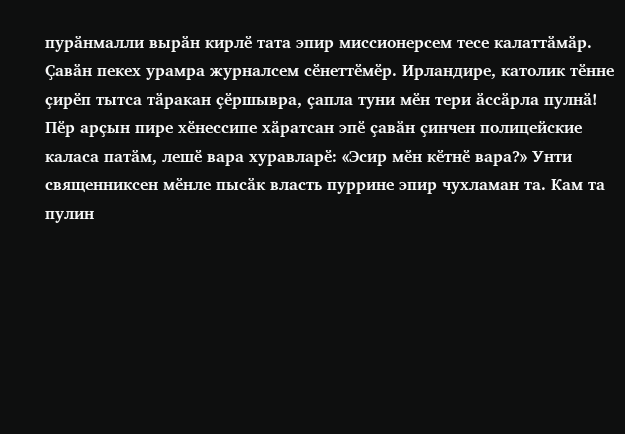пурӑнмалли вырӑн кирлӗ тата эпир миссионерсем тесе калаттӑмӑр. Ҫавӑн пекех урамра журналсем сӗнеттӗмӗр. Ирландире, католик тӗнне ҫирӗп тытса тӑракан ҫӗршывра, ҫапла туни мӗн тери ӑссӑрла пулнӑ! Пӗр арҫын пире хӗнессипе хӑратсан эпӗ ҫавӑн ҫинчен полицейские каласа патӑм, лешӗ вара хуравларӗ: «Эсир мӗн кӗтнӗ вара?» Унти священниксен мӗнле пысӑк власть пуррине эпир чухламан та. Кам та пулин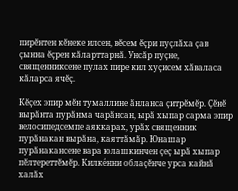пирӗнтен кӗнеке илсен, вӗсем ӗҫри пуҫлӑха ҫав ҫынна ӗҫрен кӑларттарнӑ. Унсӑр пуҫне, священниксене пулах пире кил хуҫисем хӑваласа кӑларса ячӗҫ.

Кӗҫех эпир мӗн тумаллине ӑнланса ҫитрӗмӗр. Ҫӗнӗ вырӑнта пурӑнма чарӑнсан, ырӑ хыпар сарма эпир велосипедсемпе аяккарах, урӑх священник пурӑнакан вырӑна, каяттӑмӑр. Юнашар пурӑнакансене вара юлашкинчен ҫеҫ ырӑ хыпар пӗлтереттӗмӗр. Килке́нни облаҫӗнче урса кайнӑ халӑх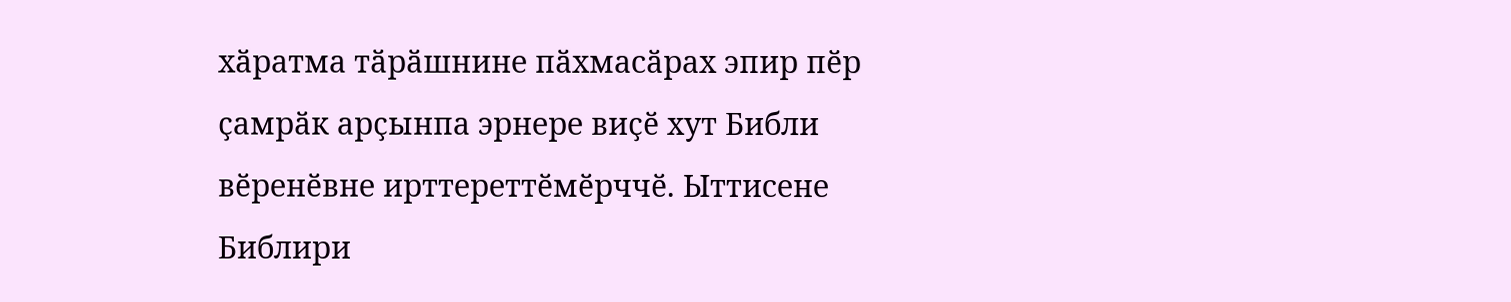хӑратма тӑрӑшнине пӑхмасӑрах эпир пӗр ҫамрӑк арҫынпа эрнере виҫӗ хут Библи вӗренӗвне ирттереттӗмӗрччӗ. Ыттисене Библири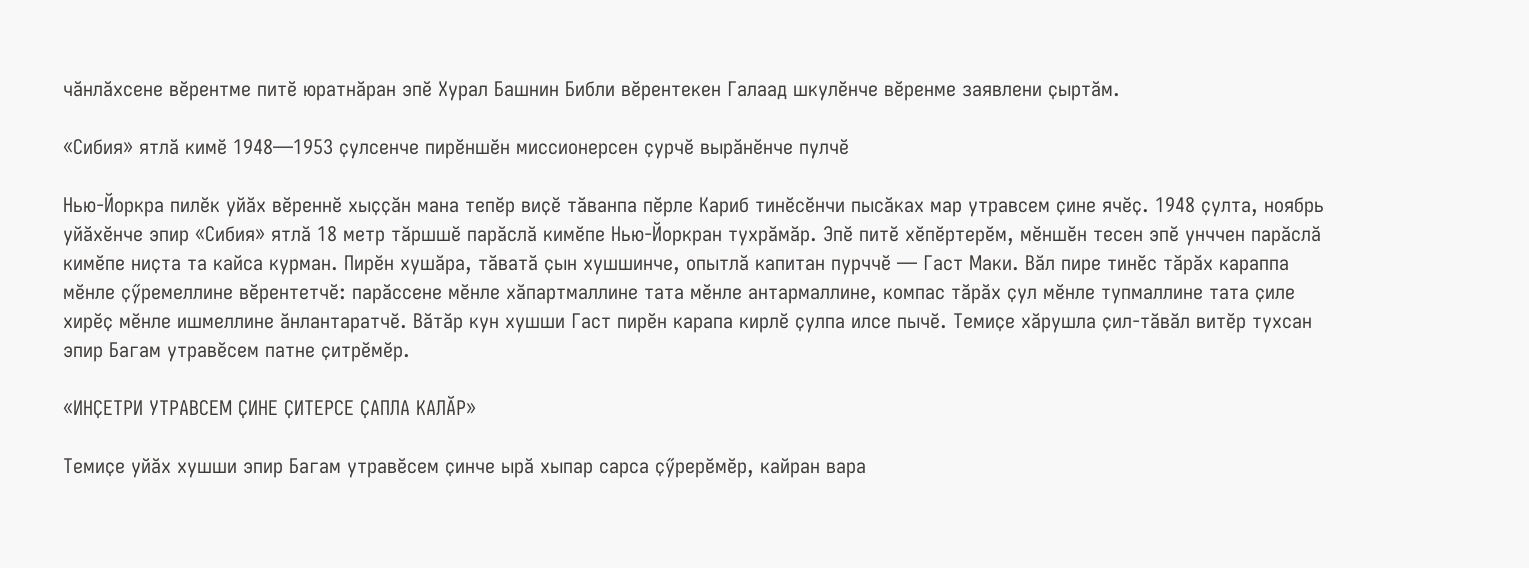чӑнлӑхсене вӗрентме питӗ юратнӑран эпӗ Хурал Башнин Библи вӗрентекен Галаад шкулӗнче вӗренме заявлени ҫыртӑм.

«Сибия» ятлӑ кимӗ 1948—1953 ҫулсенче пирӗншӗн миссионерсен ҫурчӗ вырӑнӗнче пулчӗ

Нью-Йоркра пилӗк уйӑх вӗреннӗ хыҫҫӑн мана тепӗр виҫӗ тӑванпа пӗрле Кариб тинӗсӗнчи пысӑках мар утравсем ҫине ячӗҫ. 1948 ҫулта, ноябрь уйӑхӗнче эпир «Сибия» ятлӑ 18 метр тӑршшӗ парӑслӑ кимӗпе Нью-Йоркран тухрӑмӑр. Эпӗ питӗ хӗпӗртерӗм, мӗншӗн тесен эпӗ унччен парӑслӑ кимӗпе ниҫта та кайса курман. Пирӗн хушӑра, тӑватӑ ҫын хушшинче, опытлӑ капитан пурччӗ — Гаст Маки. Вӑл пире тинӗс тӑрӑх караппа мӗнле ҫӳремеллине вӗрентетчӗ: парӑссене мӗнле хӑпартмаллине тата мӗнле антармаллине, компас тӑрӑх ҫул мӗнле тупмаллине тата ҫиле хирӗҫ мӗнле ишмеллине ӑнлантаратчӗ. Вӑтӑр кун хушши Гаст пирӗн карапа кирлӗ ҫулпа илсе пычӗ. Темиҫе хӑрушла ҫил-тӑвӑл витӗр тухсан эпир Багам утравӗсем патне ҫитрӗмӗр.

«ИНҪЕТРИ УТРАВСЕМ ҪИНЕ ҪИТЕРСЕ ҪАПЛА КАЛӐР»

Темиҫе уйӑх хушши эпир Багам утравӗсем ҫинче ырӑ хыпар сарса ҫӳрерӗмӗр, кайран вара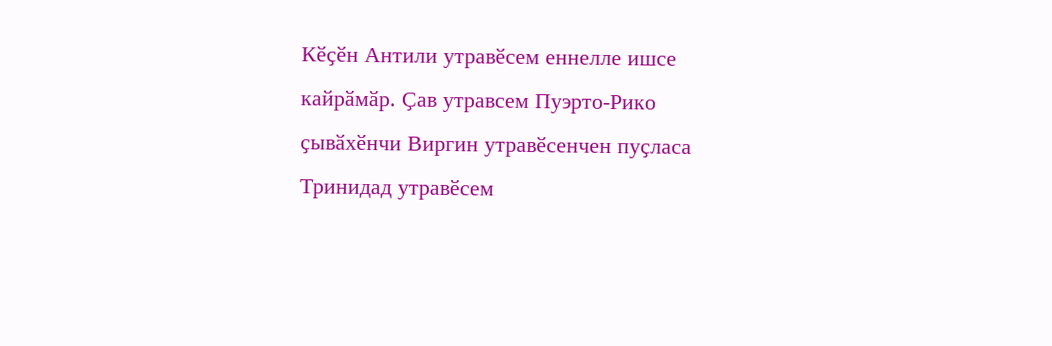Кӗҫӗн Антили утравӗсем еннелле ишсе кайрӑмӑр. Ҫав утравсем Пуэрто-Рико ҫывӑхӗнчи Виргин утравӗсенчен пуҫласа Тринидад утравӗсем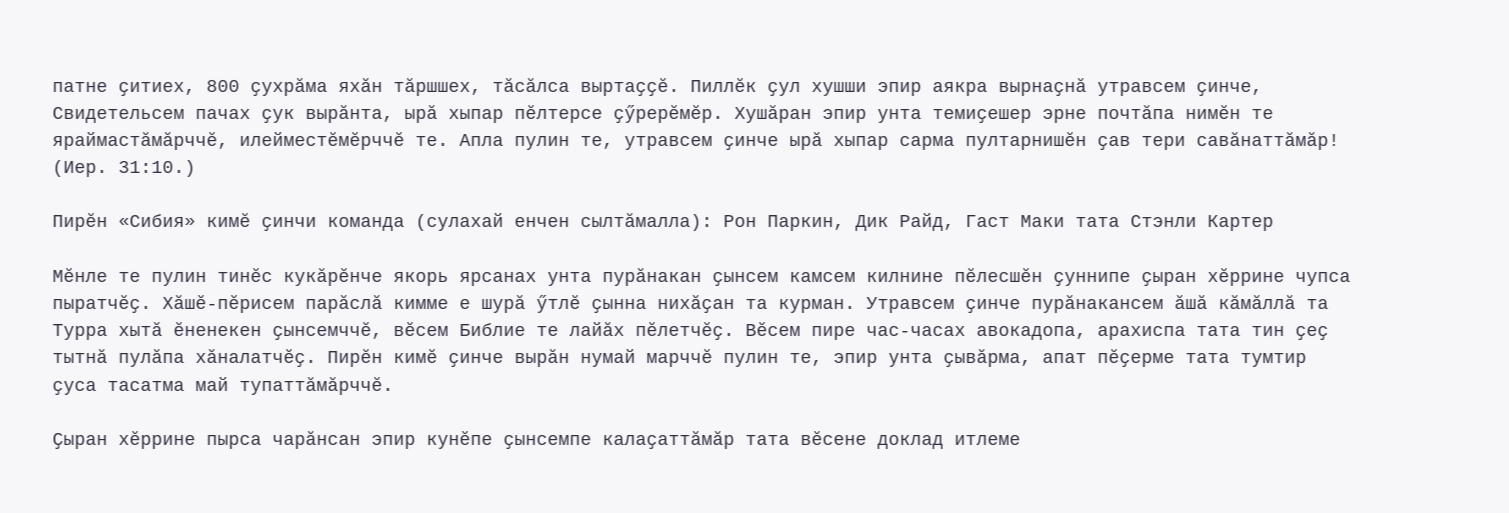патне ҫитиех, 800 ҫухрӑма яхӑн тӑршшех, тӑсӑлса выртаҫҫӗ. Пиллӗк ҫул хушши эпир аякра вырнаҫнӑ утравсем ҫинче, Свидетельсем пачах ҫук вырӑнта, ырӑ хыпар пӗлтерсе ҫӳрерӗмӗр. Хушӑран эпир унта темиҫешер эрне почтӑпа нимӗн те яраймастӑмӑрччӗ, илейместӗмӗрччӗ те. Апла пулин те, утравсем ҫинче ырӑ хыпар сарма пултарнишӗн ҫав тери савӑнаттӑмӑр! (Иер. 31:10.)

Пирӗн «Сибия» кимӗ ҫинчи команда (сулахай енчен сылтӑмалла): Рон Паркин, Дик Райд, Гаст Маки тата Стэнли Картер

Мӗнле те пулин тинӗс кукӑрӗнче якорь ярсанах унта пурӑнакан ҫынсем камсем килнине пӗлесшӗн ҫуннипе ҫыран хӗррине чупса пыратчӗҫ. Хӑшӗ-пӗрисем парӑслӑ кимме е шурӑ ӳтлӗ ҫынна нихӑҫан та курман. Утравсем ҫинче пурӑнакансем ӑшӑ кӑмӑллӑ та Турра хытӑ ӗненекен ҫынсемччӗ, вӗсем Библие те лайӑх пӗлетчӗҫ. Вӗсем пире час-часах авокадопа, арахиспа тата тин ҫеҫ тытнӑ пулӑпа хӑналатчӗҫ. Пирӗн кимӗ ҫинче вырӑн нумай марччӗ пулин те, эпир унта ҫывӑрма, апат пӗҫерме тата тумтир ҫуса тасатма май тупаттӑмӑрччӗ.

Ҫыран хӗррине пырса чарӑнсан эпир кунӗпе ҫынсемпе калаҫаттӑмӑр тата вӗсене доклад итлеме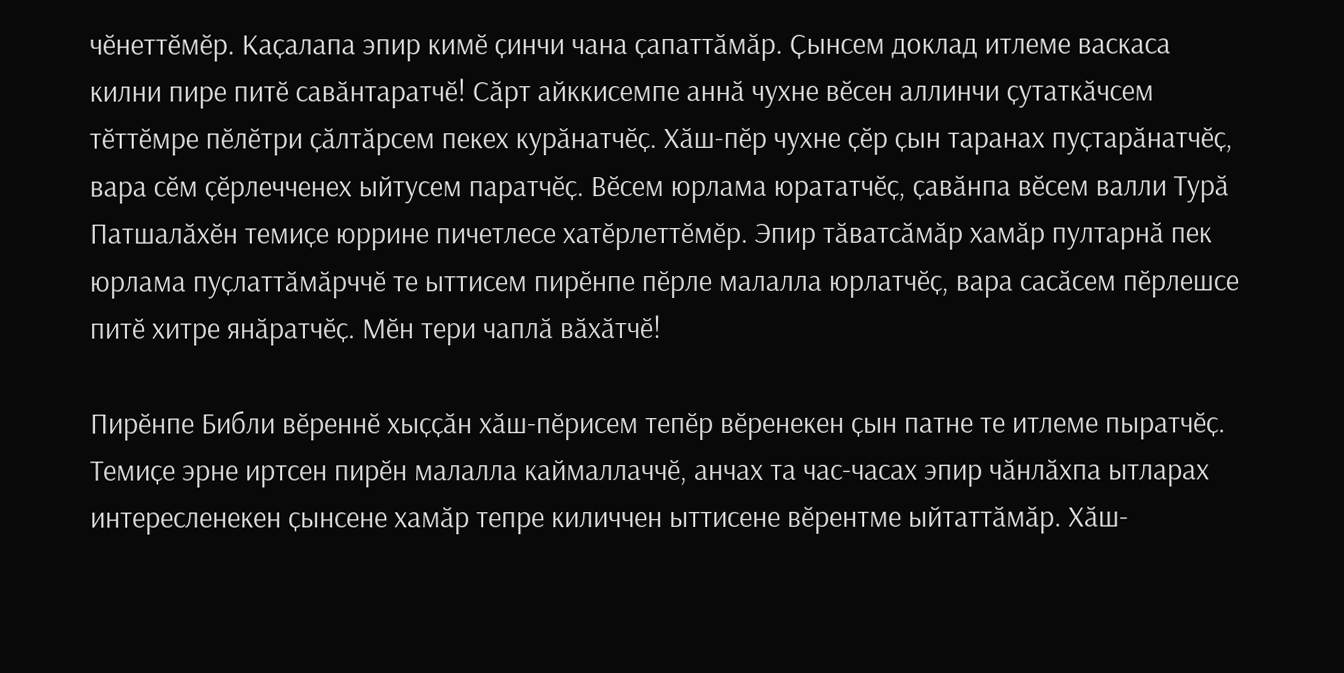чӗнеттӗмӗр. Каҫалапа эпир кимӗ ҫинчи чана ҫапаттӑмӑр. Ҫынсем доклад итлеме васкаса килни пире питӗ савӑнтаратчӗ! Сӑрт айккисемпе аннӑ чухне вӗсен аллинчи ҫутаткӑчсем тӗттӗмре пӗлӗтри ҫӑлтӑрсем пекех курӑнатчӗҫ. Хӑш-пӗр чухне ҫӗр ҫын таранах пуҫтарӑнатчӗҫ, вара сӗм ҫӗрлечченех ыйтусем паратчӗҫ. Вӗсем юрлама юрататчӗҫ, ҫавӑнпа вӗсем валли Турӑ Патшалӑхӗн темиҫе юррине пичетлесе хатӗрлеттӗмӗр. Эпир тӑватсӑмӑр хамӑр пултарнӑ пек юрлама пуҫлаттӑмӑрччӗ те ыттисем пирӗнпе пӗрле малалла юрлатчӗҫ, вара сасӑсем пӗрлешсе питӗ хитре янӑратчӗҫ. Мӗн тери чаплӑ вӑхӑтчӗ!

Пирӗнпе Библи вӗреннӗ хыҫҫӑн хӑш-пӗрисем тепӗр вӗренекен ҫын патне те итлеме пыратчӗҫ. Темиҫе эрне иртсен пирӗн малалла каймаллаччӗ, анчах та час-часах эпир чӑнлӑхпа ытларах интересленекен ҫынсене хамӑр тепре киличчен ыттисене вӗрентме ыйтаттӑмӑр. Хӑш-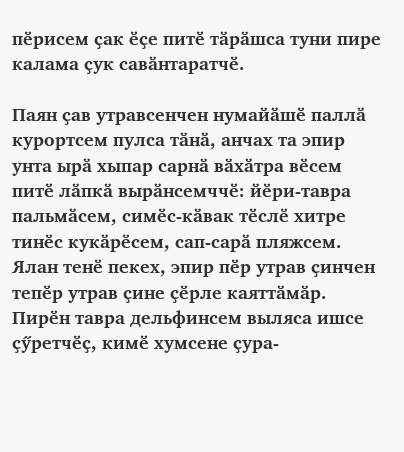пӗрисем ҫак ӗҫе питӗ тӑрӑшса туни пире калама ҫук савӑнтаратчӗ.

Паян ҫав утравсенчен нумайӑшӗ паллӑ курортсем пулса тӑнӑ, анчах та эпир унта ырӑ хыпар сарнӑ вӑхӑтра вӗсем питӗ лӑпкӑ вырӑнсемччӗ: йӗри-тавра пальмӑсем, симӗс-кӑвак тӗслӗ хитре тинӗс кукӑрӗсем, сап-сарӑ пляжсем. Ялан тенӗ пекех, эпир пӗр утрав ҫинчен тепӗр утрав ҫине ҫӗрле каяттӑмӑр. Пирӗн тавра дельфинсем выляса ишсе ҫӳретчӗҫ, кимӗ хумсене ҫура-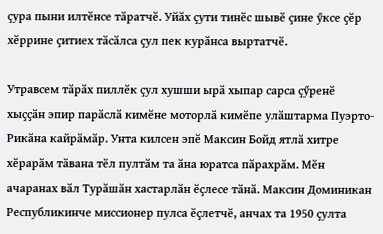ҫура пыни илтӗнсе тӑратчӗ. Уйӑх ҫути тинӗс шывӗ ҫине ӳксе ҫӗр хӗррине ҫитиех тӑсӑлса ҫул пек курӑнса выртатчӗ.

Утравсем тӑрӑх пиллӗк ҫул хушши ырӑ хыпар сарса ҫӳренӗ хыҫҫӑн эпир парӑслӑ кимӗне моторлӑ кимӗпе улӑштарма Пуэрто-Рикӑна кайрӑмӑр. Унта килсен эпӗ Максин Бойд ятлӑ хитре хӗрарӑм тӑвана тӗл пултӑм та ӑна юратса пӑрахрӑм. Мӗн ачаранах вӑл Турӑшӑн хастарлӑн ӗҫлесе тӑнӑ. Максин Доминикан Республикинче миссионер пулса ӗҫлетчӗ, анчах та 1950 ҫулта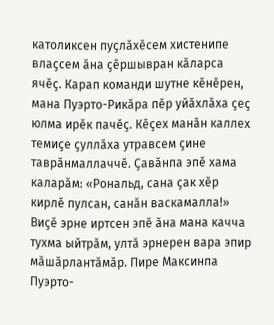католиксен пуҫлӑхӗсем хистенипе влаҫсем ӑна ҫӗршывран кӑларса ячӗҫ. Карап команди шутне кӗнӗрен, мана Пуэрто-Рикӑра пӗр уйӑхлӑха ҫеҫ юлма ирӗк пачӗҫ. Кӗҫех манӑн каллех темиҫе ҫуллӑха утравсем ҫине таврӑнмаллаччӗ. Ҫавӑнпа эпӗ хама каларӑм: «Рональд, сана ҫак хӗр кирлӗ пулсан, санӑн васкамалла!» Виҫӗ эрне иртсен эпӗ ӑна мана качча тухма ыйтрӑм, ултӑ эрнерен вара эпир мӑшӑрлантӑмӑр. Пире Максинпа Пуэрто-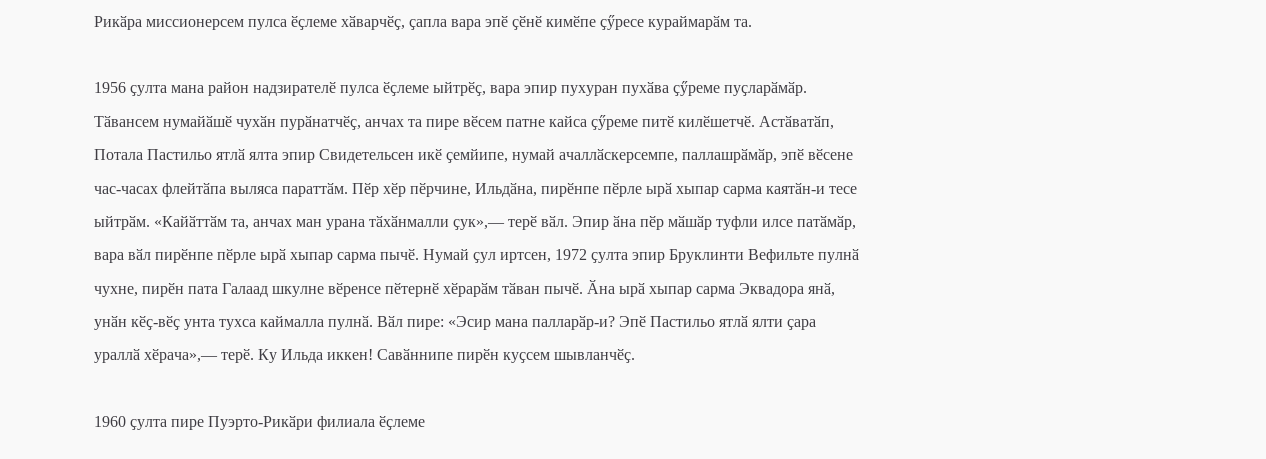Рикӑра миссионерсем пулса ӗҫлеме хӑварчӗҫ, ҫапла вара эпӗ ҫӗнӗ кимӗпе ҫӳресе кураймарӑм та.

1956 ҫулта мана район надзирателӗ пулса ӗҫлеме ыйтрӗҫ, вара эпир пухуран пухӑва ҫӳреме пуҫларӑмӑр. Тӑвансем нумайӑшӗ чухӑн пурӑнатчӗҫ, анчах та пире вӗсем патне кайса ҫӳреме питӗ килӗшетчӗ. Астӑватӑп, Потала Пастильо ятлӑ ялта эпир Свидетельсен икӗ ҫемйипе, нумай ачаллӑскерсемпе, паллашрӑмӑр, эпӗ вӗсене час-часах флейтӑпа выляса параттӑм. Пӗр хӗр пӗрчине, Ильдӑна, пирӗнпе пӗрле ырӑ хыпар сарма каятӑн-и тесе ыйтрӑм. «Кайӑттӑм та, анчах ман урана тӑхӑнмалли ҫук»,— терӗ вӑл. Эпир ӑна пӗр мӑшӑр туфли илсе патӑмӑр, вара вӑл пирӗнпе пӗрле ырӑ хыпар сарма пычӗ. Нумай ҫул иртсен, 1972 ҫулта эпир Бруклинти Вефильте пулнӑ чухне, пирӗн пата Галаад шкулне вӗренсе пӗтернӗ хӗрарӑм тӑван пычӗ. Ӑна ырӑ хыпар сарма Эквадора янӑ, унӑн кӗҫ-вӗҫ унта тухса каймалла пулнӑ. Вӑл пире: «Эсир мана палларӑр-и? Эпӗ Пастильо ятлӑ ялти ҫара ураллӑ хӗрача»,— терӗ. Ку Ильда иккен! Савӑннипе пирӗн куҫсем шывланчӗҫ.

1960 ҫулта пире Пуэрто-Рикӑри филиала ӗҫлеме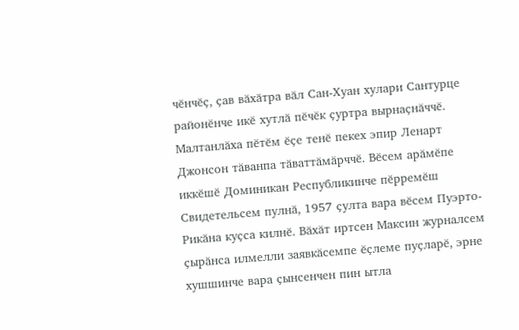чӗнчӗҫ, ҫав вӑхӑтра вӑл Сан-Хуан хулари Сантурце районӗнче икӗ хутлӑ пӗчӗк ҫуртра вырнаҫнӑччӗ. Малтанлӑха пӗтӗм ӗҫе тенӗ пекех эпир Ленарт Джонсон тӑванпа тӑваттӑмӑрччӗ. Вӗсем арӑмӗпе иккӗшӗ Доминикан Республикинче пӗрремӗш Свидетельсем пулнӑ, 1957 ҫулта вара вӗсем Пуэрто-Рикӑна куҫса килнӗ. Вӑхӑт иртсен Максин журналсем ҫырӑнса илмелли заявкӑсемпе ӗҫлеме пуҫларӗ, эрне хушшинче вара ҫынсенчен пин ытла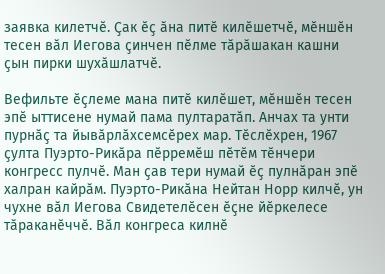заявка килетчӗ. Ҫак ӗҫ ӑна питӗ килӗшетчӗ, мӗншӗн тесен вӑл Иегова ҫинчен пӗлме тӑрӑшакан кашни ҫын пирки шухӑшлатчӗ.

Вефильте ӗҫлеме мана питӗ килӗшет, мӗншӗн тесен эпӗ ыттисене нумай пама пултаратӑп. Анчах та унти пурнӑҫ та йывӑрлӑхсемсӗрех мар. Тӗслӗхрен, 1967 ҫулта Пуэрто-Рикӑра пӗрремӗш пӗтӗм тӗнчери конгресс пулчӗ. Ман ҫав тери нумай ӗҫ пулнӑран эпӗ халран кайрӑм. Пуэрто-Рикӑна Нейтан Норр килчӗ, ун чухне вӑл Иегова Свидетелӗсен ӗҫне йӗркелесе тӑраканӗччӗ. Вӑл конгреса килнӗ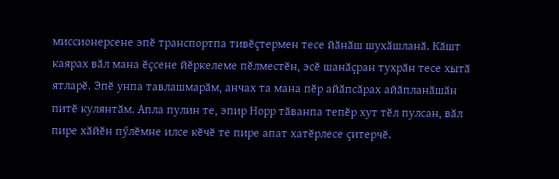миссионерсене эпӗ транспортпа тивӗҫтермен тесе йӑнӑш шухӑшланӑ. Кӑшт каярах вӑл мана ӗҫсене йӗркелеме пӗлместӗн, эсӗ шанӑҫран тухрӑн тесе хытӑ ятларӗ. Эпӗ унпа тавлашмарӑм, анчах та мана пӗр айӑпсӑрах айӑпланӑшӑн питӗ кулянтӑм. Апла пулин те, эпир Норр тӑванпа тепӗр хут тӗл пулсан, вӑл пире хӑйӗн пӳлӗмне илсе кӗчӗ те пире апат хатӗрлесе ҫитерчӗ.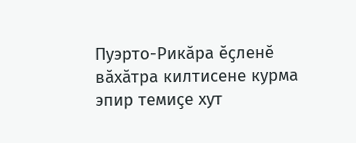Пуэрто-Рикӑра ӗҫленӗ вӑхӑтра килтисене курма эпир темиҫе хут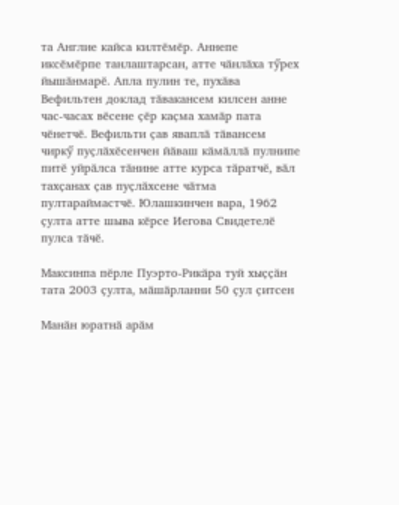та Англие кайса килтӗмӗр. Аннепе иксӗмӗрпе танлаштарсан, атте чӑнлӑха тӳрех йышӑнмарӗ. Апла пулин те, пухӑва Вефильтен доклад тӑвакансем килсен анне час-часах вӗсене ҫӗр каҫма хамӑр пата чӗнетчӗ. Вефильти ҫав яваплӑ тӑвансем чиркӳ пуҫлӑхӗсенчен йӑваш кӑмӑллӑ пулнипе питӗ уйрӑлса тӑнине атте курса тӑратчӗ, вӑл тахҫанах ҫав пуҫлӑхсене чӑтма пултараймастчӗ. Юлашкинчен вара, 1962 ҫулта атте шыва кӗрсе Иегова Свидетелӗ пулса тӑчӗ.

Максинпа пӗрле Пуэрто-Рикӑра туй хыҫҫӑн тата 2003 ҫулта, мӑшӑрланни 50 ҫул ҫитсен

Манӑн юратнӑ арӑм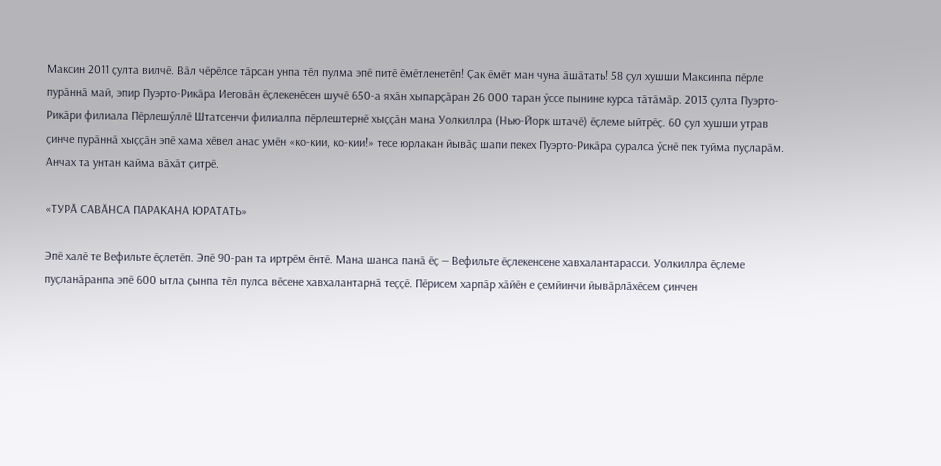Максин 2011 ҫулта вилчӗ. Вӑл чӗрӗлсе тӑрсан унпа тӗл пулма эпӗ питӗ ӗмӗтленетӗп! Ҫак ӗмӗт ман чуна ӑшӑтать! 58 ҫул хушши Максинпа пӗрле пурӑннӑ май, эпир Пуэрто-Рикӑра Иеговӑн ӗҫлекенӗсен шучӗ 650-а яхӑн хыпарҫӑран 26 000 таран ӳссе пынине курса тӑтӑмӑр. 2013 ҫулта Пуэрто-Рикӑри филиала Пӗрлешӳллӗ Штатсенчи филиалпа пӗрлештернӗ хыҫҫӑн мана Уолкиллра (Нью-Йорк штачӗ) ӗҫлеме ыйтрӗҫ. 60 ҫул хушши утрав ҫинче пурӑннӑ хыҫҫӑн эпӗ хама хӗвел анас умӗн «ко-кии, ко-кии!» тесе юрлакан йывӑҫ шапи пекех Пуэрто-Рикӑра ҫуралса ӳснӗ пек туйма пуҫларӑм. Анчах та унтан кайма вӑхӑт ҫитрӗ.

«ТУРӐ САВӐНСА ПАРАКАНА ЮРАТАТЬ»

Эпӗ халӗ те Вефильте ӗҫлетӗп. Эпӗ 90-ран та иртрӗм ӗнтӗ. Мана шанса панӑ ӗҫ — Вефильте ӗҫлекенсене хавхалантарасси. Уолкиллра ӗҫлеме пуҫланӑранпа эпӗ 600 ытла ҫынпа тӗл пулса вӗсене хавхалантарнӑ теҫҫӗ. Пӗрисем харпӑр хӑйӗн е ҫемйинчи йывӑрлӑхӗсем ҫинчен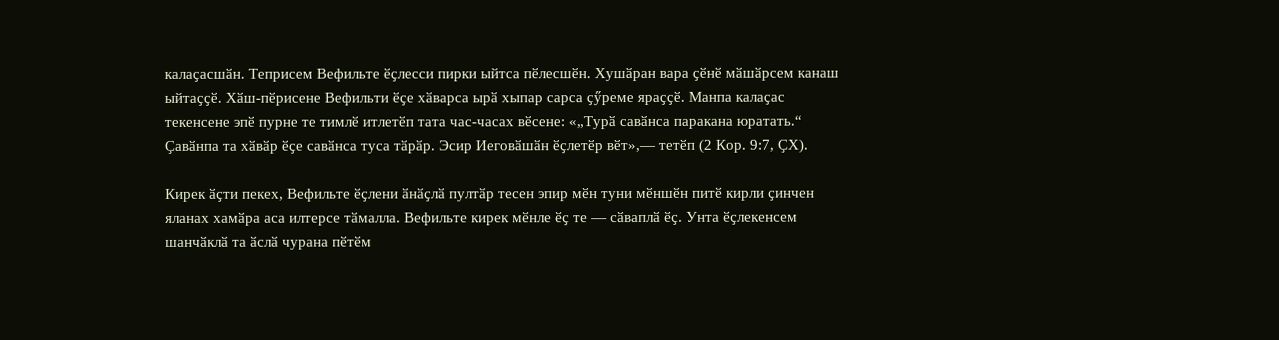калаҫасшӑн. Теприсем Вефильте ӗҫлесси пирки ыйтса пӗлесшӗн. Хушӑран вара ҫӗнӗ мӑшӑрсем канаш ыйтаҫҫӗ. Хӑш-пӗрисене Вефильти ӗҫе хӑварса ырӑ хыпар сарса ҫӳреме яраҫҫӗ. Манпа калаҫас текенсене эпӗ пурне те тимлӗ итлетӗп тата час-часах вӗсене: «„Турӑ савӑнса паракана юратать.“ Ҫавӑнпа та хӑвӑр ӗҫе савӑнса туса тӑрӑр. Эсир Иеговӑшӑн ӗҫлетӗр вӗт»,— тетӗп (2 Кор. 9:7, ҪХ).

Кирек ӑҫти пекех, Вефильте ӗҫлени ӑнӑҫлӑ пултӑр тесен эпир мӗн туни мӗншӗн питӗ кирли ҫинчен яланах хамӑра аса илтерсе тӑмалла. Вефильте кирек мӗнле ӗҫ те — сӑваплӑ ӗҫ. Унта ӗҫлекенсем шанчӑклӑ та ӑслӑ чурана пӗтӗм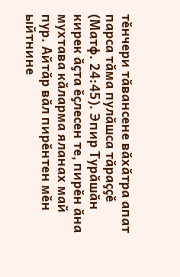тӗнчери тӑвансене вӑхӑтра апат парса тӑма пулӑшса тӑраҫҫӗ (Матф. 24:45). Эпир Турӑшӑн кирек ӑҫта ӗҫлесен те, пирӗн ӑна мухтава кӑларма яланах май пур. Айтӑр вӑл пирӗнтен мӗн ыйтнине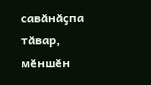савӑнӑҫпа тӑвар, мӗншӗн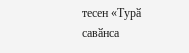тесен «Турӑ савӑнса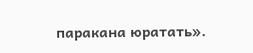паракана юратать».